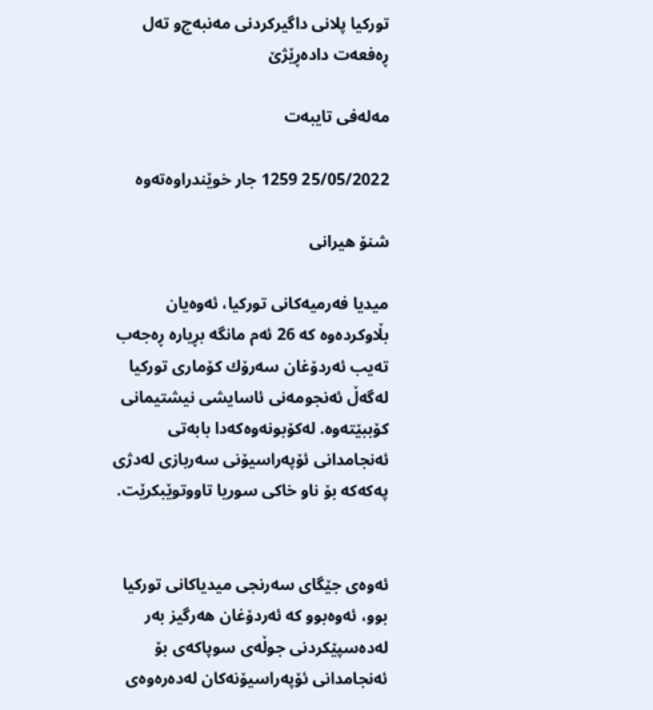توركیا پلانی داگیركردنی مه‌نبه‌ج‌و ته‌ل ڕه‌فعه‌ت داده‌ڕێژێ

مەلەفی تایبەت

25/05/2022 1259 جار خوێندراوه‌ته‌وه

شنۆ هیرانی

میدیا فه‌رمیه‌كانی توركیا، ئه‌وه‌یان بڵاوكرده‌وه‌ كه‌ 26 ئه‌م مانگه‌ بڕیاره‌ ڕه‌جه‌ب ته‌یب ئه‌ردۆغان سه‌رۆك كۆماری توركیا له‌گه‌ڵ ئه‌نجومه‌نی ئاسایشی نیشتیمانی كۆببێته‌وه‌. له‌كۆبونه‌وه‌كه‌دا بابه‌تی ئه‌نجامدانی ئۆپه‌راسیۆنی سه‌ربازی له‌دژی په‌كه‌كه‌ بۆ ناو خاكی سوریا تاووتوێبكرێت.


ئه‌وه‌ی جێگای سه‌رنجی میدیاكانی توركیا بوو، ئه‌وه‌بوو كه‌ ئه‌ردۆغان هه‌رگیز به‌ر له‌ده‌سپێكردنی جوڵه‌ی سوپاكه‌ی بۆ ئه‌نجامدانی ئۆپه‌راسیۆنه‌كان له‌ده‌ره‌وه‌ی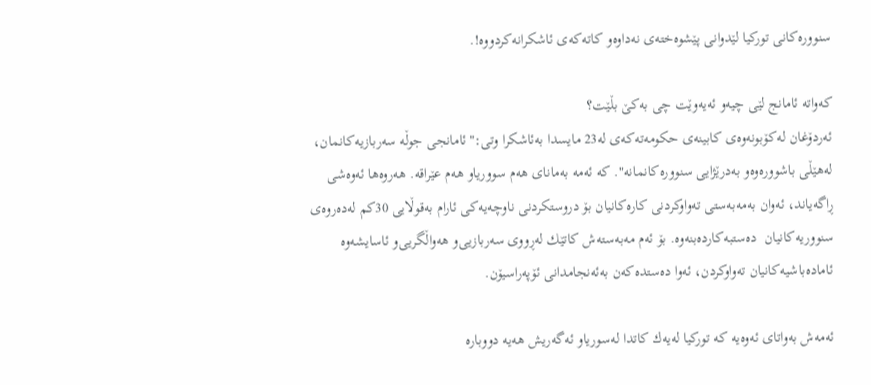سنووره‌كانی توركیا لێدوانی پێشوه‌خته‌ی نه‌داوه‌و كاته‌كه‌ی ئاشكرانه‌كردووه‌!.

كه‌واته‌ ئامانج لێی چیه‌و ئه‌یه‌وێت چی به‌كێ بڵێت؟
ئه‌ردۆغان له‌كۆبونه‌وه‌ی كابینه‌ی حكومه‌ته‌كه‌ی له‌23 مایسدا به‌ئاشكرا وتی:"ئامانجی جوڵه‌ سه‌ربازیه‌كانمان، له‌هێڵی باشووره‌وه‌و به‌درێژایی سنووره‌كانمانه‌". كه‌ ئه‌مه‌ به‌مانای هه‌م سووریاو هه‌م عێراقه‌. هه‌روه‌ها ئه‌وه‌شی ڕاگه‌یاند، ئه‌وان به‌مه‌به‌ستی ته‌واوكردنی كاره‌كانیان بۆ دروستكردنی ناوچه‌یه‌كی ئارام به‌قوڵایی 30كم له‌ده‌روه‌ی سنووریه‌كانیان  ده‌ستبه‌كارده‌بنه‌وه‌. بۆ ئه‌م مه‌به‌سته‌ش كاتێك له‌ڕووی سه‌ربازیی‌و هه‌واڵگریی‌و ئاسایشه‌وه‌ ئاماده‌باشیه‌كانیان ته‌واوكردن، ئه‌وا ده‌ستده‌كه‌ن به‌ئه‌نجامدانی ئۆپه‌راسیۆن.

ئه‌مه‌ش به‌واتای ئه‌وه‌یه‌ كه‌ توركیا له‌یه‌ك كاتدا له‌سوریاو ئه‌گه‌ریش هه‌یه‌ دووباره‌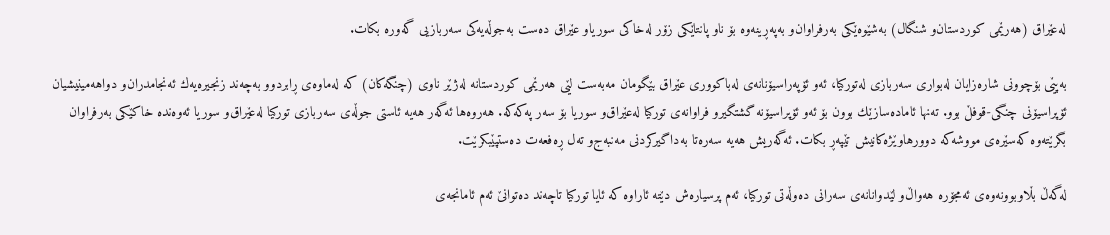له‌عێراق (هه‌رێمی كوردستان‌و شنگال) به‌شێوه‌ێكی به‌رفراوان‌و به‌په‌ڕینه‌وه‌ بۆ ناو پانتاێكی زۆر له‌خاكی سوریاو عێراق ده‌ست به‌جوڵه‌یه‌كی سه‌ربازیی گه‌وره‌ بكات.

به‌پێی بۆچوونی شاره‌زایان له‌بواری سه‌ربازی له‌توركیا، ئه‌و ئۆپه‌راسیۆنانه‌ی له‌باكووری عێراق بێگومان مه‌به‌ست لێی هه‌رێمی كوردستانه‌ له‌ژێر ناوی (چنگه‌كان) كه‌ له‌ماوه‌ی ڕابردوو به‌چه‌ند زنجیره‌یه‌ك ئه‌نجامدران‌و دواهه‌مینیشیان ئۆپراسیۆنی چنگی-قوفڵ بوو. ته‌نها ئاماده‌سازێك بوون بۆ ئه‌و ئۆپراسیۆنه‌ گشتگیرو فراوانه‌ی توركیا له‌عێراق‌و سوریا بۆ سه‌ر په‌كه‌كه‌. هه‌روه‌ها ئه‌گه‌ر هه‌یه‌ ئاستی جوڵه‌ی سه‌ربازی توركیا له‌عێراق‌و سوریا ئه‌وه‌نده‌ خاكێكی به‌رفراوان بگرێته‌وه‌ كه‌سێره‌ی مووشه‌كه‌ دوورهاوێژه‌كانیش تێپه‌ڕ بكات. ئه‌گه‌ریش هه‌یه‌ سه‌ره‌تا به‌داگیركردنی مه‌نبه‌ج‌و ته‌ل ڕه‌فعه‌ت ده‌ستپێبكرێت.

له‌گه‌ڵ بڵاوبوونه‌وه‌ی ئه‌مجۆره‌ هه‌واڵ‌و لێدوانانه‌ی سه‌رانی ده‌وڵه‌تی توركیا، ئه‌م پرسیاره‌ش دێته‌ ئاراوه‌ كه‌ ئایا توركیا تاچه‌ند ده‌توانێ ئه‌م ئامانجه‌ی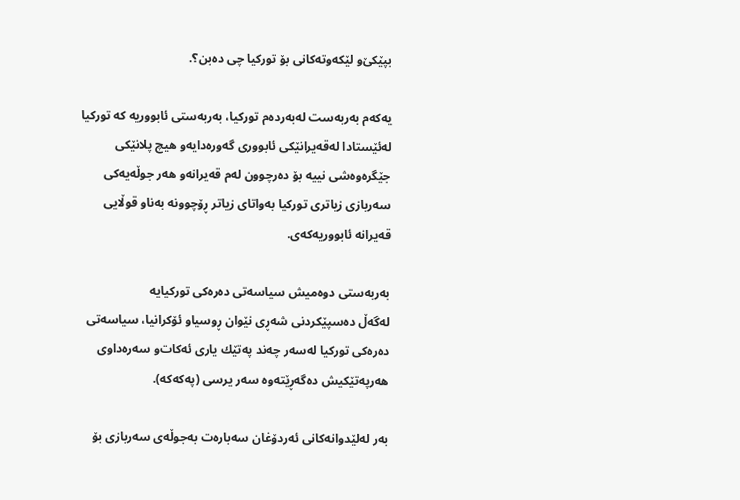بپێكێ‌و لێكه‌وته‌كانی بۆ توركیا چی ده‌بن؟.

یه‌كه‌م به‌ربه‌ست له‌به‌رده‌م توركیا، به‌ربه‌ستی ئابووریه‌ كه‌ توركیا له‌ئێستادا له‌قه‌یرانێكی ئابووری گه‌وره‌دایه‌‌و هیچ پلانێكی جێگره‌وه‌شی نییه‌ بۆ ده‌رچوون له‌م قه‌یرانه‌و هه‌ر جوڵه‌یه‌كی سه‌ربازی زیاتری توركیا به‌واتای زیاتر ڕۆچوونه‌ به‌ناو قوڵایی قه‌یرانه‌ ئابووریه‌كه‌ی.

به‌ربه‌ستی دوه‌میش سیاسه‌تی ده‌ره‌كی توركیایه‌
له‌گه‌ڵ ده‌سپێكردنی شه‌ڕی نێوان ڕوسیاو ئۆكرانیا، سیاسه‌تی ده‌ره‌كی توركیا له‌سه‌ر چه‌ند په‌تێك یاری ئه‌كات‌و سه‌ره‌داوی هه‌رپه‌تێكیش ده‌گه‌ڕێته‌وه‌ سه‌ر یرسی (په‌كه‌كه‌).

به‌ر له‌لێدوانه‌كانی ئه‌ردۆغان سه‌باره‌ت به‌جوڵه‌ی سه‌ربازی بۆ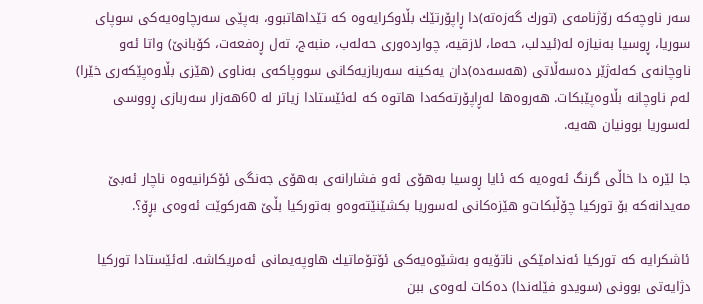سه‌ر ناوچه‌كه‌ رۆژنامه‌ی (تورك گه‌زه‌ته‌)دا ڕاپۆرتێك بڵاوكرایه‌وه‌ كه‌ تێداهاتبوو، به‌پێی سه‌رچاوه‌یه‌كی سوپای سوریا، ڕوسیا به‌نیازه‌ له‌(ئیدلب، حه‌ما، لازقیه‌، چوارده‌وری حه‌له‌ب، منبه‌ج، ته‌ل ڕه‌فعه‌ت، كۆبانێ) واتا ئه‌و ناوچانه‌ی كه‌له‌ژێر ده‌سه‌ڵاتی (هه‌سه‌ده‌)دان یه‌كینه‌ سه‌ربازیه‌كانی سووپاكه‌ی به‌ناوی (هێزی بڵاوه‌پێكه‌ری خێرا) له‌م ناوچانه‌ بڵاوه‌پێبكات. هه‌روه‌ها له‌ڕاپۆرته‌كه‌دا هاتوه‌ كه‌ له‌ئێستادا زیاتر له‌ 60هه‌زار سه‌ربازی ڕووسی له‌سوریا بوونیان هه‌یه‌.

جا لێره‌ دا خاڵی گرنگ ئه‌وه‌یه‌ كه‌ ئایا ڕوسیا به‌هۆی ئه‌و فشارانه‌ی به‌هۆی جه‌نگی ئۆكرانیه‌وه‌ ناچار ئه‌بێ مه‌یدانه‌كه‌ بۆ توركیا چۆڵبكات‌و هێزه‌كانی له‌سوریا بكشێنێته‌وه‌و به‌توركیا بڵێ هه‌ركوێت ئه‌وه‌ی بڕۆ؟.

ئاشكرایه‌ كه‌ توركیا ئه‌ندامێكی ناتۆیه‌و به‌شێوه‌یه‌كی ئۆتۆماتیك هاوپه‌یمانی ئه‌مریكاشه‌. له‌ئێستادا توركیا دژایه‌تی بوونی (سویدو فێله‌ندا) ده‌كات له‌وه‌ی ببن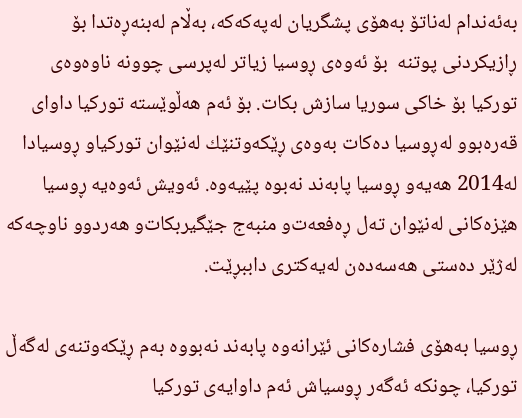به‌ئه‌ندام له‌ناتۆ به‌هۆی پشگریان له‌په‌كه‌كه‌، به‌ڵام له‌بنه‌ڕه‌تدا بۆ ڕازیكردنی پوتنه‌  بۆ ئه‌وه‌ی ڕوسیا زیاتر له‌پرسی چوونه‌ ناوه‌وه‌ی توركیا بۆ خاكی سوریا سازش بكات. بۆ ئه‌م هه‌ڵوێسته‌ توركیا داوای قه‌ره‌بوو له‌ڕوسیا ده‌كات به‌وه‌ی ڕێكه‌وتنێك له‌نێوان توركیاو ڕوسیادا له‌2014 هه‌یه‌و ڕوسیا پابه‌ند نه‌بوه‌ پێیه‌وه‌. ئه‌ویش ئه‌وه‌یه‌ ڕوسیا هێزه‌كانی له‌نێوان ته‌ل ڕه‌فعه‌ت‌و منبه‌ج جێگیربكات‌و هه‌ردوو ناوچه‌كه‌ له‌ژێر ده‌ستی هه‌سه‌ده‌ن له‌یه‌كتری داببڕێت.

ڕوسیا به‌هۆی فشاره‌كانی ئێرانه‌وه‌ پابه‌ند نه‌بووه‌ به‌م ڕێكه‌وتنه‌ی له‌گه‌ڵ توركیا، چونكه‌ ئه‌گه‌ر ڕوسیاش ئه‌م داوایه‌ی توركیا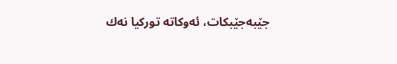جێبه‌جێبكات، ئه‌وكاته‌ توركیا نه‌ك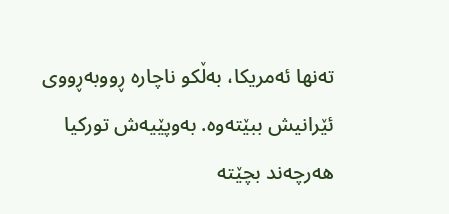ته‌نها ئه‌مریكا، به‌ڵكو ناچاره‌ ڕووبه‌ڕووی ئێرانیش ببێته‌وه‌. به‌وپێیه‌ش توركیا هه‌رچه‌ند بچێته‌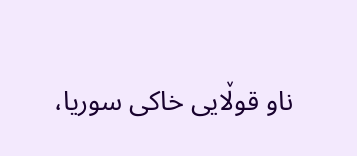ناو قوڵایی خاكی سوریا،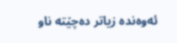ئه‌وه‌نده‌ زیاتر ده‌چێته‌ ناو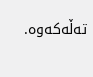ته‌ڵه‌كه‌وه‌.